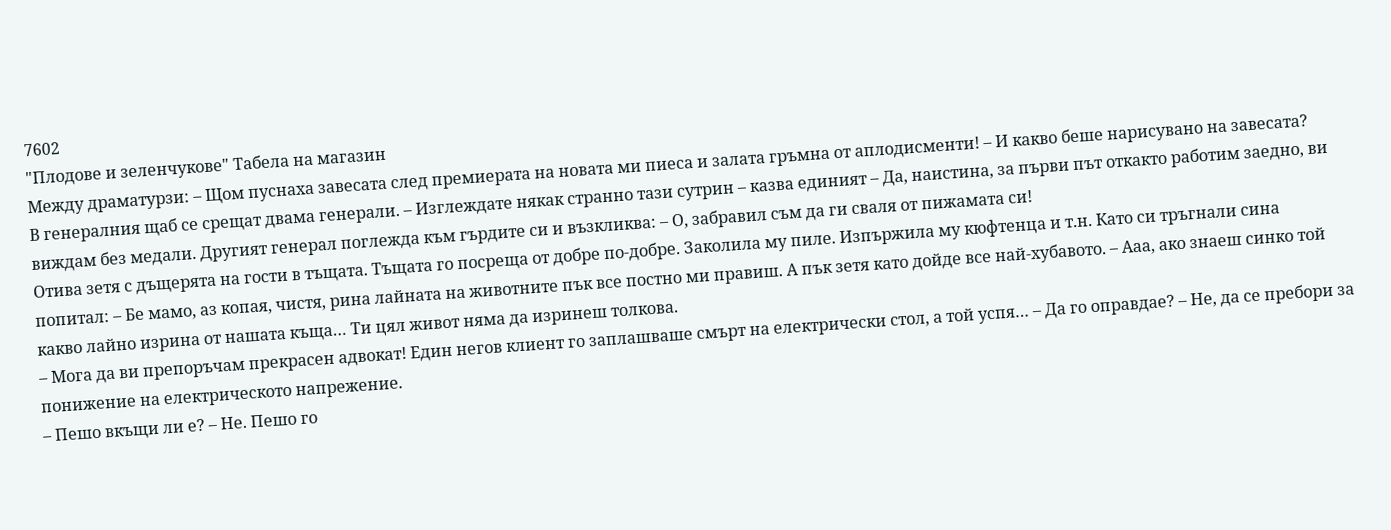7602
"Плодове и зеленчукове" Табела на магазин
Между драматурзи: – Щом пуснаха завесата след премиерата на новата ми пиеса и залата гръмна от аплодисменти! – И какво беше нарисувано на завесата?
В генералния щаб се срещат двама генерали. – Изглеждате някак странно тази сутрин – казва единият – Да, наистина, за първи път откакто работим заедно, ви виждам без медали. Другият генерал поглежда към гърдите си и възкликва: – О, забравил съм да ги сваля от пижамата си!
Отива зетя с дъщерята на гости в тъщата. Тъщата го посреща от добре по-добре. Заколила му пиле. Изпържила му кюфтенца и т.н. Като си тръгнали сина попитал: – Бе мамо, аз копая, чистя, рина лайната на животните пък все постно ми правиш. А пък зетя като дойде все най-хубавото. – Ааа, ако знаеш синко той какво лайно изрина от нашата къща… Ти цял живот няма да изринеш толкова.
– Мога да ви препоръчам прекрасен адвокат! Един негов клиент го заплашваше смърт на електрически стол, а той успя… – Да го оправдае? – Не, да се пребори за понижение на електрическото напрежение.
– Пешо вкъщи ли е? – Не. Пешо го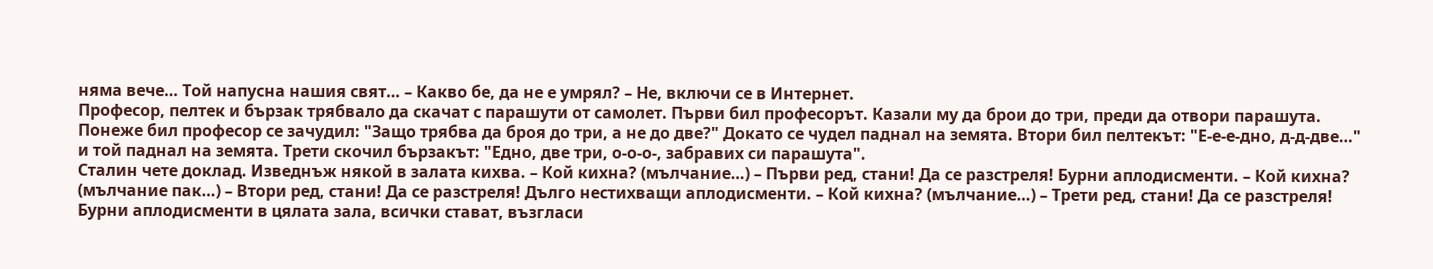няма вече… Той напусна нашия свят… – Какво бе, да не е умрял? – Не, включи се в Интернет.
Професор, пелтек и бързак трябвало да скачат с парашути от самолет. Първи бил професорът. Казали му да брои до три, преди да отвори парашута. Понеже бил професор се зачудил: "Защо трябва да броя до три, а не до две?" Докато се чудел паднал на земята. Втори бил пелтекът: "Е-е-е-дно, д-д-две…" и той паднал на земята. Трети скочил бързакът: "Едно, две три, о-о-о-, забравих си парашута".
Сталин чете доклад. Изведнъж някой в залата кихва. – Кой кихна? (мълчание…) – Първи ред, стани! Да се разстреля! Бурни аплодисменти. – Кой кихна? (мълчание пак…) – Втори ред, стани! Да се разстреля! Дълго нестихващи аплодисменти. – Кой кихна? (мълчание…) – Трети ред, стани! Да се разстреля! Бурни аплодисменти в цялата зала, всички стават, възгласи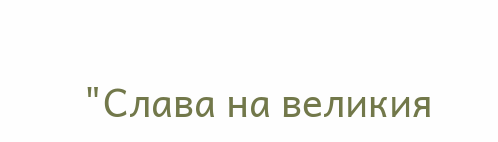"Слава на великия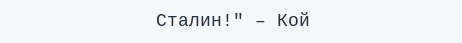Сталин!" – Кой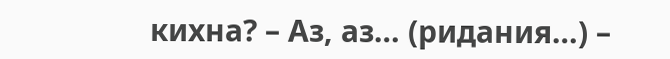кихна? – Аз, аз… (ридания…) –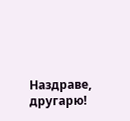Наздраве, другарю!